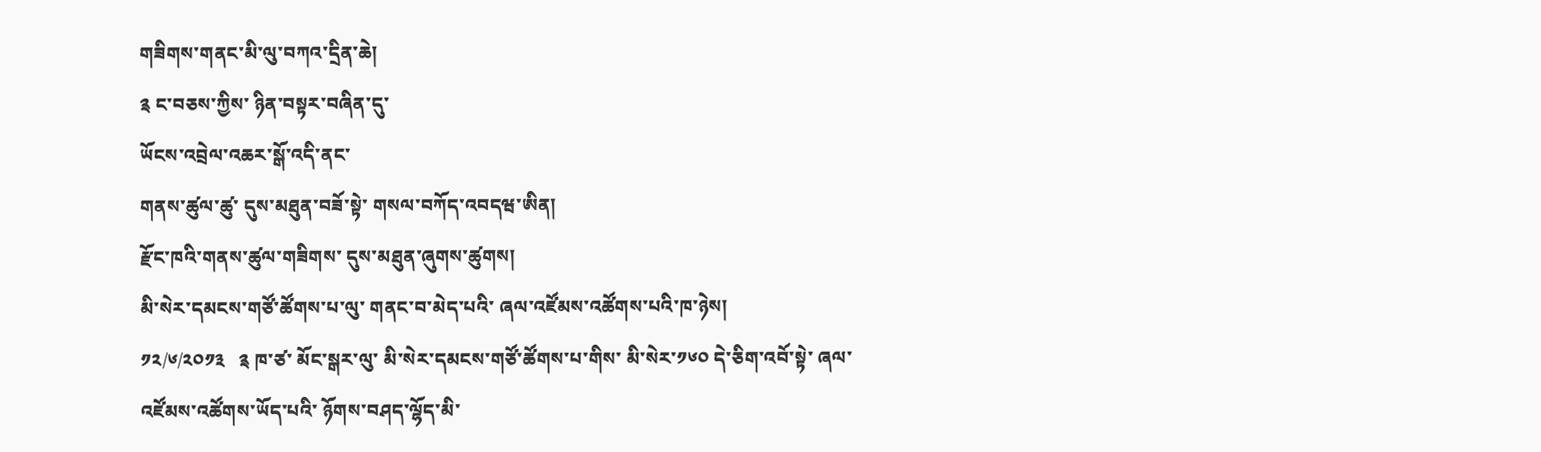གཟིགས་གནང་མི་ལུ་བཀའ་དྲིན་ཆེ།
༉ ང་བཅས་ཀྱིས་ ཉིན་བསྟར་བཞིན་དུ་
ཡོངས་འབྲེལ་འཆར་སྒོ་འདི་ནང་
གནས་ཚུལ་ཚུ་ དུས་མཐུན་བཟོ་སྟེ་ གསལ་བཀོད་འབདཝ་ཨིན།
རྫོང་ཁའི་གནས་ཚུལ་གཟིགས་ དུས་མཐུན་ཞུགས་ཚུགས།
མི་སེར་དམངས་གཙོ་ཚོགས་པ་ལུ་ གནང་བ་མེད་པའི་ ཞལ་འཛོམས་འཚོགས་པའི་ཁ་ཉེས།
༡༢/༦/༢༠༡༣   ༉ ཁ་ཙ་ མོང་སྒར་ལུ་ མི་སེར་དམངས་གཙོ་ཚོགས་པ་གིས་ མི་སེར་༡༦༠ དེ་ཅིག་འབོ་སྟེ་ ཞལ་འཛོམས་འཚོགས་ཡོད་པའི་ ཉོགས་བཤད་ལྷོད་མི་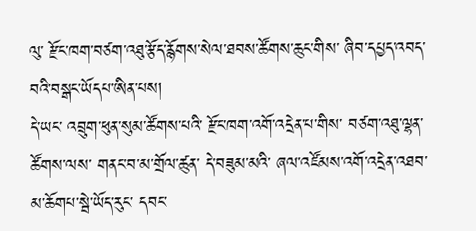ལུ་ རྫོང་ཁག་བཙག་འཐུ་རྩོད་རྙོགས་སེལ་ཐབས་ཚོགས་ཆུང་གིས་ ཞིབ་དཔྱད་འབད་བའི་བསྒང་ཡོདཔ་ཨིན་པས།
དེ་ཡང་ འབྲུག་ཕུན་སུམ་ཚོགས་པའི་ རྫོང་ཁག་འགོ་འདྲེན་པ་གིས་ བཙག་འཐུ་ལྷན་ཚོགས་ལས་ གནང་བ་མ་གྲོལ་ཚུན་ དེ་བཟུམ་མའི་ ཞལ་འཛོམས་འགོ་འདྲེན་འཐབ་མ་ཆོགཔ་སྦེ་ཡོད་རུང་ དབང་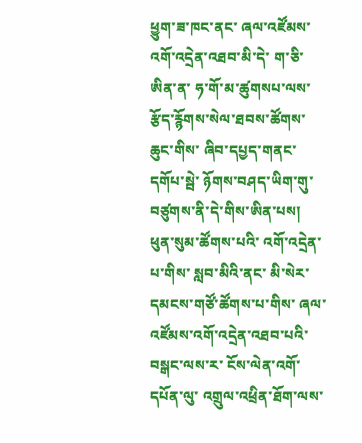ཕྱུག་ཟ་ཁང་ནང་ ཞལ་འཛོམས་འགོ་འདྲེན་འཐབ་མི་དེ་ ག་ཅི་ཨིན་ན་ ཧ་གོ་མ་ཚུགསཔ་ལས་ རྩོད་རྙོགས་སེལ་ཐབས་ཚོགས་ཆུང་གིས་ ཞིབ་དཔྱད་གནང་དགོཔ་སྦེ་ ཉོགས་བཤད་ཡིག་གུ་བཙུགས་ནི་དེ་གིས་ཨིན་པས།
ཕུན་སུམ་ཚོགས་པའི་ འགོ་འདྲེན་པ་གིས་ སླབ་མིའི་ནང་ མི་སེར་དམངས་གཙོ་ཚོགས་པ་གིས་ ཞལ་འཛོམས་འགོ་འདྲེན་འཐབ་པའི་བསྒང་ལས་ར་ ངོས་ལེན་འགོ་དཔོན་ལུ་ འགྲུལ་འཕྲིན་ཐོག་ལས་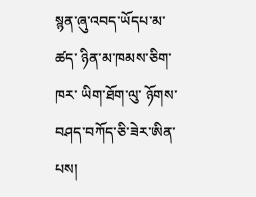སྙན་ཞུ་འབད་ཡོདཔ་མ་ཚད་ ཉིན་མ་ཁམས་ཅིག་ཁར་ ཡིག་ཐོག་ལུ་ ཉོགས་བཤད་བཀོད་ཅི་ཟེར་ཨིན་པས།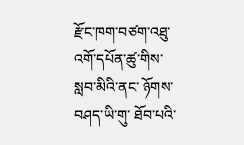རྫོང་ཁག་བཙག་འཐུ་འགོ་དཔོན་ཚུ་གིས་ སླབ་མིའི་ནང་ ཉོགས་བཤད་ཡི་གུ་ ཐོབ་པའི་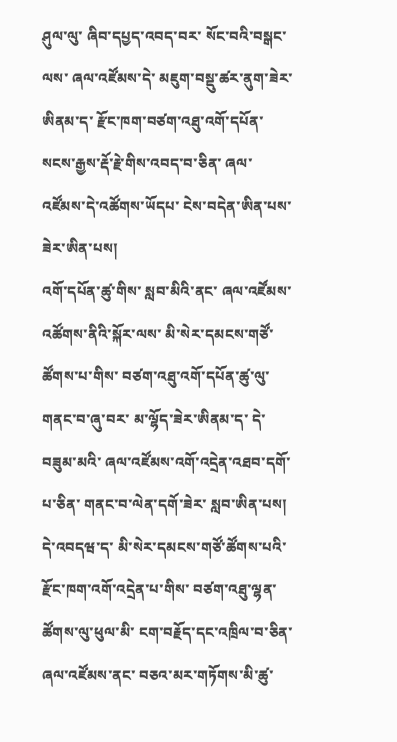ཤུལ་ལུ་ ཞིབ་དཔྱད་འབད་བར་ སོང་བའི་བསྒང་ལས་ ཞལ་འཛོམས་དེ་ མཇུག་བསྡུ་ཚར་ནུག་ཟེར་ཨིནམ་ད་ རྫོང་ཁག་བཙག་འཐུ་འགོ་དཔོན་ སངས་རྒྱས་རྡོ་རྗེ་གིས་འབད་བ་ཅིན་ ཞལ་འཛོམས་དེ་འཚོགས་ཡོདཔ་ ངེས་བདེན་ཨིན་པས་ཟེར་ཨིན་པས།
འགོ་དཔོན་ཚུ་གིས་ སླབ་མིའི་ནང་ ཞལ་འཛོམས་འཚོགས་ནིའི་སྐོར་ལས་ མི་སེར་དམངས་གཙོ་ཚོགས་པ་གིས་ བཙག་འཐུ་འགོ་དཔོན་ཚུ་ལུ་ གནང་བ་ཞུ་བར་ མ་ལྷོད་ཟེར་ཨིནམ་ད་ དེ་བཟུམ་མའི་ ཞལ་འཛོམས་འགོ་འདྲེན་འཐབ་དགོ་པ་ཅིན་ གནང་བ་ལེན་དགོ་ཟེར་ སླབ་ཨིན་པས།
དེ་འབདཝ་ད་ མི་སེར་དམངས་གཙོ་ཚོགས་པའི་ རྫོང་ཁག་འགོ་འདྲེན་པ་གིས་ བཙག་འཐུ་ལྷན་ཚོགས་ལུ་ཕུལ་མི་ ངག་བརྗོད་དང་འཁྲིལ་བ་ཅིན་ ཞལ་འཛོམས་ནང་ བཅའ་མར་གཏོགས་མི་ཚུ་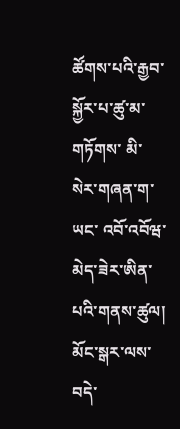ཚོགས་པའི་རྒྱབ་སྐྱོར་པ་ཚུ་མ་གཏོགས་ མི་སེར་གཞན་ག་ཡང་ འབོ་འབོཝ་མེད་ཟེར་ཨིན་པའི་གནས་ཚུལ།
མོང་སྒར་ལས་ བདེ་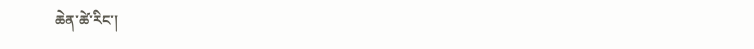ཆེན་ཚེ་རིང་།